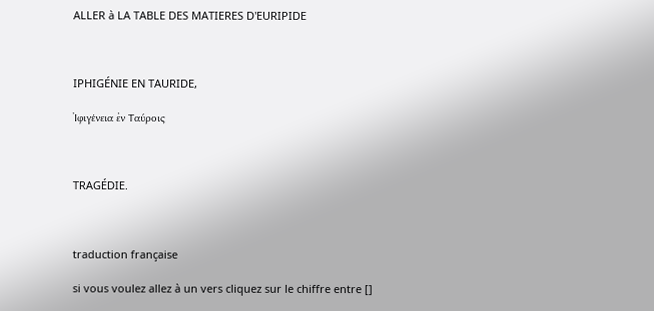ALLER à LA TABLE DES MATIERES D'EURIPIDE



IPHIGÉNIE EN TAURIDE,

Ἰφιγένεια ἐν Ταύροις



TRAGÉDIE.



traduction française

si vous voulez allez à un vers cliquez sur le chiffre entre []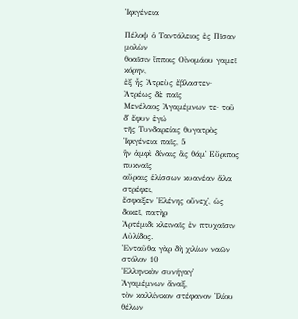Ἰφιγένεια

Πέλοψ ὁ Ταντάλειος ἐς Πῖσαν μολὼν
θοαῖσιν ἵπποις Οἰνομάου γαμεῖ κόρην,
ἐξ ἧς Ἀτρεὺς ἔβλαστεν· Ἀτρέως δὲ παῖς
Μενέλαος Ἀγαμέμνων τε· τοῦ δ᾽ ἔφυν ἐγώ
τῆς Τυνδαρείας θυγατρὸς Ἰφιγένεια παῖς, 5
ἣν ἀμφὶ δίναις ἃς θάμ᾽ Εὔριπος πυκναῖς
αὔραις ἑλίσσων κυανέαν ἅλα στρέφει,
ἔσφαξεν Ἑλένης οὕνεχ᾽, ὡς δοκεῖ, πατὴρ
Ἀρτέμιδι κλειναῖς ἐν πτυχαῖσιν Αὐλίδος.
Ἐνταῦθα γὰρ δὴ χιλίων ναῶν στόλον 10
Ἑλληνικὸν συνήγαγ᾽ Ἀγαμέμνων ἄναξ,
τὸν καλλίνικον στέφανον Ἰλίου θέλων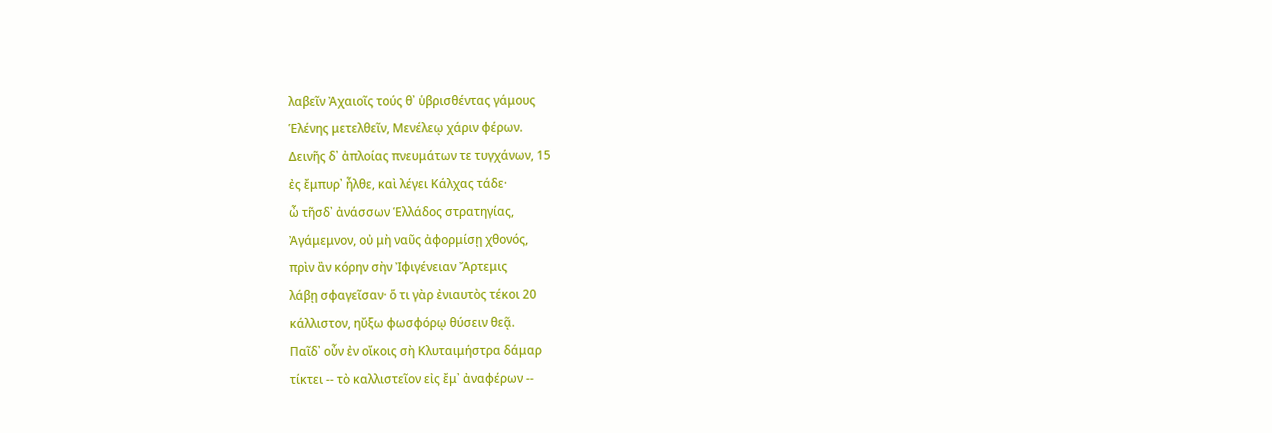λαβεῖν Ἀχαιοῖς τούς θ᾽ ὑβρισθέντας γάμους
Ἑλένης μετελθεῖν, Μενέλεῳ χάριν φέρων.
Δεινῆς δ᾽ ἀπλοίας πνευμάτων τε τυγχάνων, 15
ἐς ἔμπυρ᾽ ἦλθε, καὶ λέγει Κάλχας τάδε·
ὦ τῆσδ᾽ ἀνάσσων Ἑλλάδος στρατηγίας,
Ἀγάμεμνον, οὐ μὴ ναῦς ἀφορμίσῃ χθονός,
πρὶν ἂν κόρην σὴν Ἰφιγένειαν Ἄρτεμις
λάβῃ σφαγεῖσαν· ὅ τι γὰρ ἐνιαυτὸς τέκοι 20
κάλλιστον, ηὔξω φωσφόρῳ θύσειν θεᾷ.
Παῖδ᾽ οὖν ἐν οἴκοις σὴ Κλυταιμήστρα δάμαρ
τίκτει -- τὸ καλλιστεῖον εἰς ἔμ᾽ ἀναφέρων --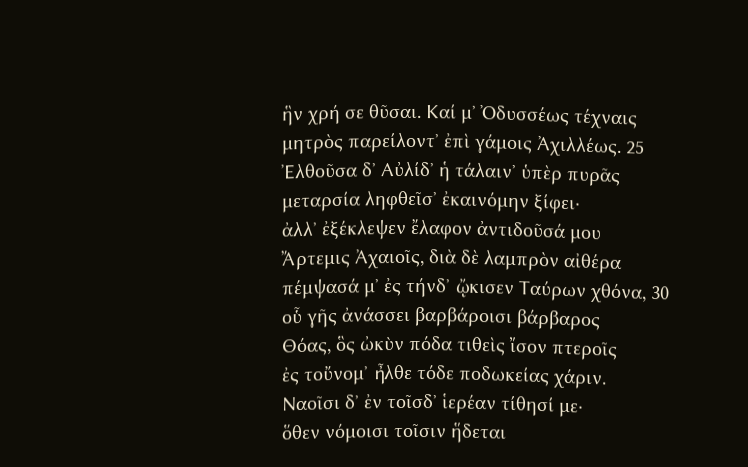ἣν χρή σε θῦσαι. Καί μ᾽ Ὀδυσσέως τέχναις
μητρὸς παρείλοντ᾽ ἐπὶ γάμοις Ἀχιλλέως. 25
Ἐλθοῦσα δ᾽ Αὐλίδ᾽ ἡ τάλαιν᾽ ὑπὲρ πυρᾶς
μεταρσία ληφθεῖσ᾽ ἐκαινόμην ξίφει·
ἀλλ᾽ ἐξέκλεψεν ἔλαφον ἀντιδοῦσά μου
Ἄρτεμις Ἀχαιοῖς, διὰ δὲ λαμπρὸν αἰθέρα
πέμψασά μ᾽ ἐς τήνδ᾽ ᾤκισεν Ταύρων χθόνα, 30
οὗ γῆς ἀνάσσει βαρβάροισι βάρβαρος
Θόας, ὃς ὠκὺν πόδα τιθεὶς ἴσον πτεροῖς
ἐς τοὔνομ᾽ ἦλθε τόδε ποδωκείας χάριν.
Ναοῖσι δ᾽ ἐν τοῖσδ᾽ ἱερέαν τίθησί με·
ὅθεν νόμοισι τοῖσιν ἥδεται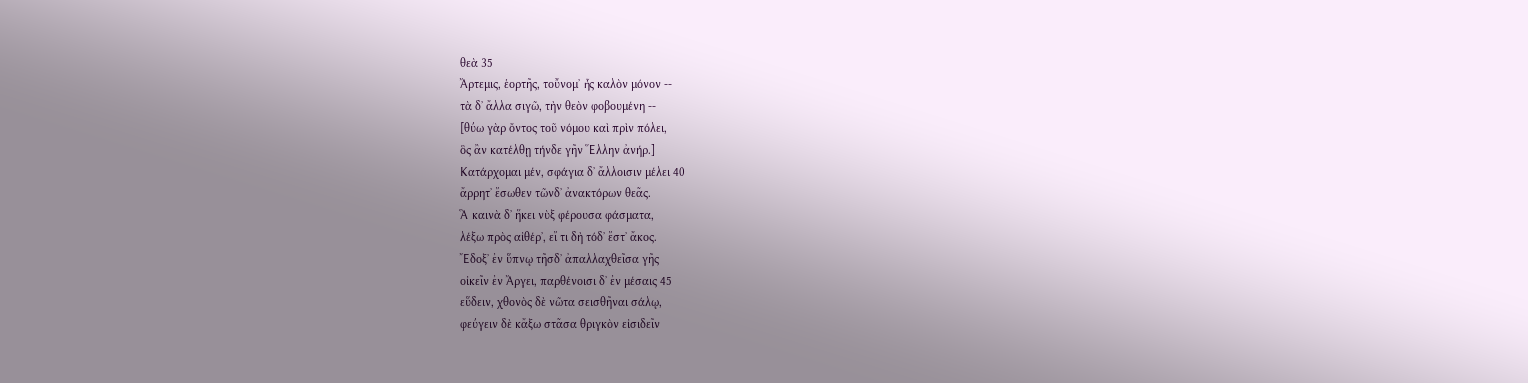θεὰ 35
Ἄρτεμις, ἑορτῆς, τοὔνομ᾽ ἧς καλὸν μόνον --
τὰ δ᾽ ἄλλα σιγῶ, τὴν θεὸν φοβουμένη --
[θύω γὰρ ὄντος τοῦ νόμου καὶ πρὶν πόλει,
ὃς ἂν κατέλθῃ τήνδε γῆν Ἕλλην ἀνήρ.]
Κατάρχομαι μέν, σφάγια δ᾽ ἄλλοισιν μέλει 40
ἄρρητ᾽ ἔσωθεν τῶνδ᾽ ἀνακτόρων θεᾶς.
Ἃ καινὰ δ᾽ ἥκει νὺξ φέρουσα φάσματα,
λέξω πρὸς αἰθέρ᾽, εἴ τι δὴ τόδ᾽ ἔστ᾽ ἄκος.
Ἔδοξ᾽ ἐν ὕπνῳ τῆσδ᾽ ἀπαλλαχθεῖσα γῆς
οἰκεῖν ἐν Ἄργει, παρθένοισι δ᾽ ἐν μέσαις 45
εὕδειν, χθονὸς δὲ νῶτα σεισθῆναι σάλῳ,
φεύγειν δὲ κἄξω στᾶσα θριγκὸν εἰσιδεῖν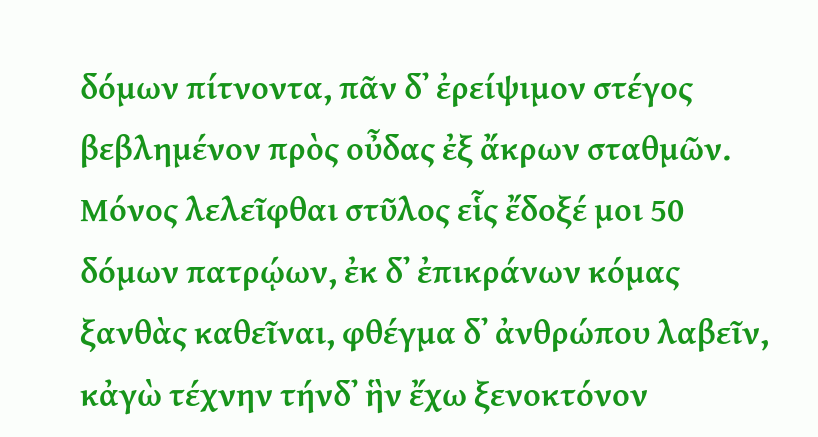δόμων πίτνοντα, πᾶν δ᾽ ἐρείψιμον στέγος
βεβλημένον πρὸς οὖδας ἐξ ἄκρων σταθμῶν.
Μόνος λελεῖφθαι στῦλος εἷς ἔδοξέ μοι 50
δόμων πατρῴων, ἐκ δ᾽ ἐπικράνων κόμας
ξανθὰς καθεῖναι, φθέγμα δ᾽ ἀνθρώπου λαβεῖν,
κἀγὼ τέχνην τήνδ᾽ ἣν ἔχω ξενοκτόνον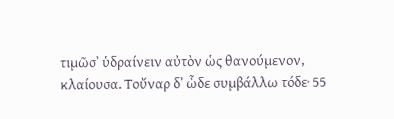τιμῶσ᾽ ὑδραίνειν αὐτὸν ὡς θανούμενον,
κλαίουσα. Τοὔναρ δ᾽ ὧδε συμβάλλω τόδε· 55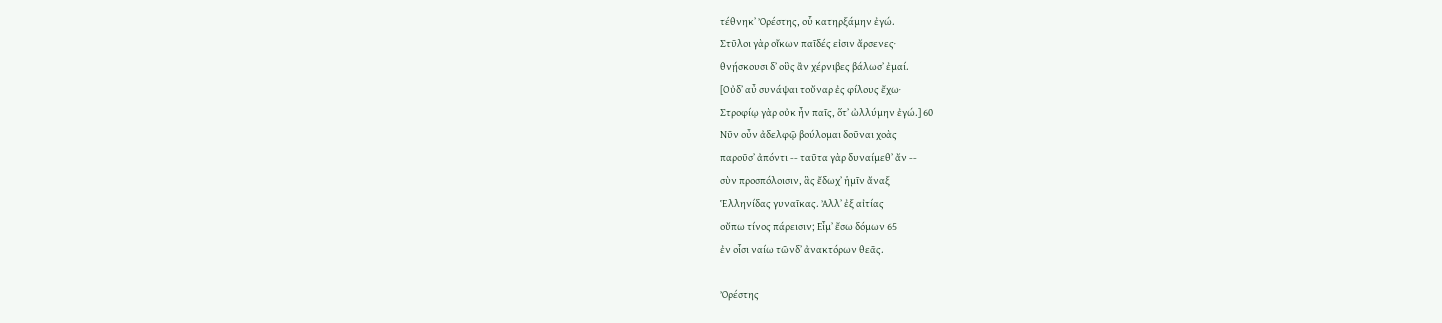τέθνηκ᾽ Ὀρέστης, οὗ κατηρξάμην ἐγώ.
Στῦλοι γὰρ οἴκων παῖδές εἰσιν ἄρσενες·
θνῄσκουσι δ᾽ οὓς ἂν χέρνιβες βάλωσ᾽ ἐμαί.
[Οὐδ᾽ αὖ συνάψαι τοὔναρ ἐς φίλους ἔχω·
Στροφίῳ γὰρ οὐκ ἦν παῖς, ὅτ᾽ ὠλλύμην ἐγώ.] 60
Νῦν οὖν ἀδελφῷ βούλομαι δοῦναι χοὰς
παροῦσ᾽ ἀπόντι -- ταῦτα γὰρ δυναίμεθ᾽ ἄν --
σὺν προσπόλοισιν, ἃς ἔδωχ᾽ ἡμῖν ἄναξ
Ἑλληνίδας γυναῖκας. Ἀλλ᾽ ἐξ αἰτίας
οὔπω τίνος πάρεισιν; Εἶμ᾽ ἔσω δόμων 65
ἐν οἷσι ναίω τῶνδ᾽ ἀνακτόρων θεᾶς.

Ὀρέστης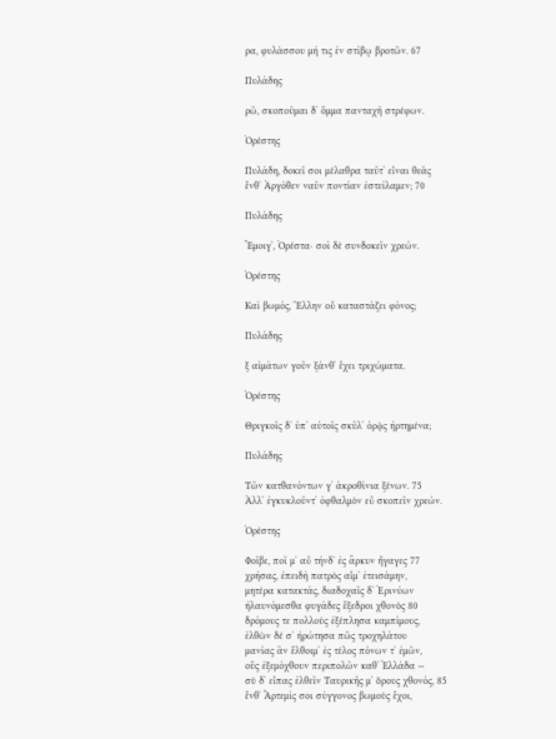ρα, φυλάσσου μή τις ἐν στίβῳ βροτῶν. 67

Πυλάδης

ρῶ, σκοποῦμαι δ᾽ ὄμμα πανταχῆ στρέφων.

Ὀρέστης

Πυλάδη, δοκεῖ σοι μέλαθρα ταῦτ᾽ εἶναι θεᾶς
ἔνθ᾽ Ἀργόθεν ναῦν ποντίαν ἐστείλαμεν; 70

Πυλάδης

Ἔμοιγ᾽, Ὀρέστα· σοὶ δὲ συνδοκεῖν χρεών.

Ὀρέστης

Καὶ βωμός, Ἕλλην οὗ καταστάζει φόνος;

Πυλάδης

ξ αἱμάτων γοῦν ξάνθ᾽ ἔχει τριχώματα.

Ὀρέστης

Θριγκοῖς δ᾽ ὑπ᾽ αὐτοῖς σκῦλ᾽ ὁρᾷς ἠρτημένα;

Πυλάδης

Τῶν κατθανόντων γ᾽ ἀκροθίνια ξένων. 75
Ἀλλ᾽ ἐγκυκλοῦντ᾽ ὀφθαλμὸν εὖ σκοπεῖν χρεών.

Ὀρέστης

Φοῖβε, ποῖ μ᾽ αὖ τήνδ᾽ ἐς ἄρκυν ἤγαγες 77
χρήσας, ἐπειδὴ πατρὸς αἷμ᾽ ἐτεισάμην,
μητέρα κατακτάς, διαδοχαῖς δ᾽ Ἐρινύων
ἠλαυνόμεσθα φυγάδες ἔξεδροι χθονὸς 80
δρόμους τε πολλοὺς ἐξέπλησα καμπίμους,
ἐλθὼν δέ σ᾽ ἠρώτησα πῶς τροχηλάτου
μανίας ἂν ἔλθοιμ᾽ ἐς τέλος πόνων τ᾽ ἐμῶν,
οὓς ἐξεμόχθουν περιπολῶν καθ᾽ Ἑλλάδα --
σὺ δ᾽ εἶπας ἐλθεῖν Ταυρικῆς μ᾽ ὅρους χθονός, 85
ἔνθ᾽ Ἄρτεμίς σοι σύγγονος βωμοὺς ἔχοι,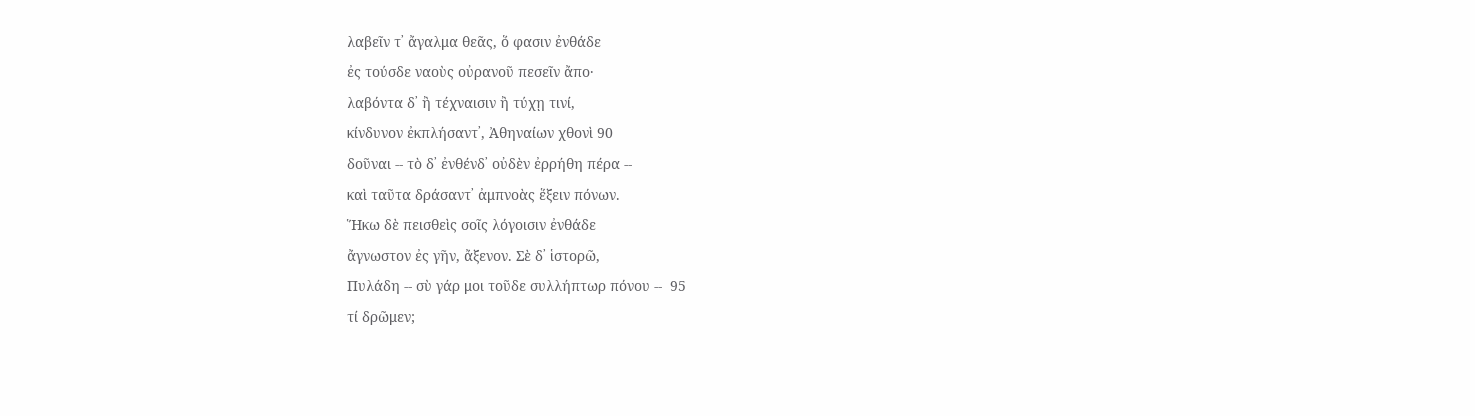λαβεῖν τ᾽ ἄγαλμα θεᾶς, ὅ φασιν ἐνθάδε
ἐς τούσδε ναοὺς οὐρανοῦ πεσεῖν ἄπο·
λαβόντα δ᾽ ἢ τέχναισιν ἢ τύχῃ τινί,
κίνδυνον ἐκπλήσαντ᾽, Ἀθηναίων χθονὶ 90
δοῦναι -- τὸ δ᾽ ἐνθένδ᾽ οὐδὲν ἐρρήθη πέρα --
καὶ ταῦτα δράσαντ᾽ ἀμπνοὰς ἕξειν πόνων.
Ἥκω δὲ πεισθεὶς σοῖς λόγοισιν ἐνθάδε
ἄγνωστον ἐς γῆν, ἄξενον. Σὲ δ᾽ ἱστορῶ,
Πυλάδη -- σὺ γάρ μοι τοῦδε συλλήπτωρ πόνου --  95
τί δρῶμεν;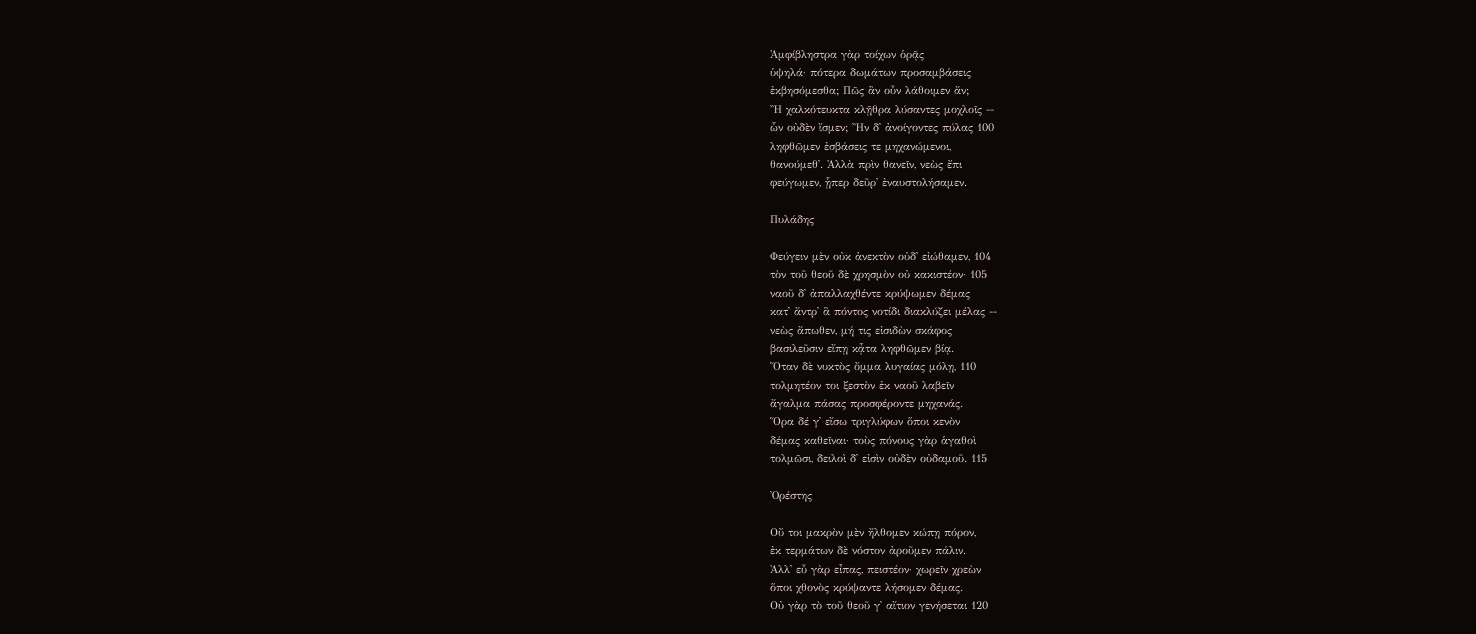Ἀμφίβληστρα γὰρ τοίχων ὁρᾷς
ὑψηλά· πότερα δωμάτων προσαμβάσεις
ἐκβησόμεσθα; Πῶς ἂν οὖν λάθοιμεν ἄν;
Ἢ χαλκότευκτα κλῇθρα λύσαντες μοχλοῖς --
ὧν οὐδὲν ἴσμεν; Ἢν δ᾽ ἀνοίγοντες πύλας 100
ληφθῶμεν ἐσβάσεις τε μηχανώμενοι,
θανούμεθ᾽. Ἀλλὰ πρὶν θανεῖν, νεὼς ἔπι
φεύγωμεν, ᾗπερ δεῦρ᾽ ἐναυστολήσαμεν.

Πυλάδης

Φεύγειν μὲν οὐκ ἀνεκτὸν οὐδ᾽ εἰώθαμεν, 104
τὸν τοῦ θεοῦ δὲ χρησμὸν οὐ κακιστέον· 105
ναοῦ δ᾽ ἀπαλλαχθέντε κρύψωμεν δέμας
κατ᾽ ἄντρ᾽ ἃ πόντος νοτίδι διακλύζει μέλας --
νεὼς ἄπωθεν, μή τις εἰσιδὼν σκάφος
βασιλεῦσιν εἴπῃ κᾆτα ληφθῶμεν βίᾳ.
Ὅταν δὲ νυκτὸς ὄμμα λυγαίας μόλῃ, 110
τολμητέον τοι ξεστὸν ἐκ ναοῦ λαβεῖν
ἄγαλμα πάσας προσφέροντε μηχανάς.
Ὅρα δέ γ᾽ εἴσω τριγλύφων ὅποι κενὸν
δέμας καθεῖναι· τοὺς πόνους γὰρ ἁγαθοὶ
τολμῶσι, δειλοὶ δ᾽ εἰσὶν οὐδὲν οὐδαμοῦ. 115

Ὀρέστης

Οὔ τοι μακρὸν μὲν ἤλθομεν κώπῃ πόρον,
ἐκ τερμάτων δὲ νόστον ἀροῦμεν πάλιν.
Ἀλλ᾽ εὖ γὰρ εἶπας, πειστέον· χωρεῖν χρεὼν
ὅποι χθονὸς κρύψαντε λήσομεν δέμας.
Οὐ γὰρ τὸ τοῦ θεοῦ γ᾽ αἴτιον γενήσεται 120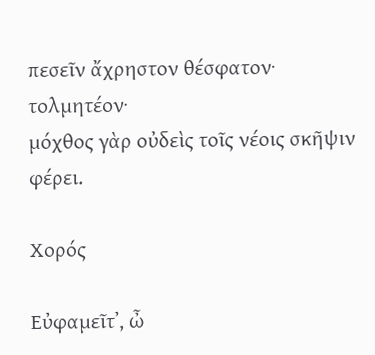πεσεῖν ἄχρηστον θέσφατον· τολμητέον·
μόχθος γὰρ οὐδεὶς τοῖς νέοις σκῆψιν φέρει.

Χορός

Εὐφαμεῖτ᾽, ὦ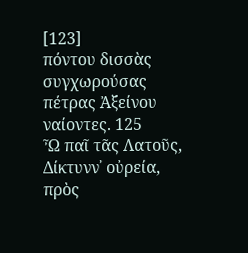[123]
πόντου δισσὰς συγχωρούσας
πέτρας Ἀξείνου ναίοντες. 125
Ὦ παῖ τᾶς Λατοῦς,
Δίκτυνν᾽ οὐρεία,
πρὸς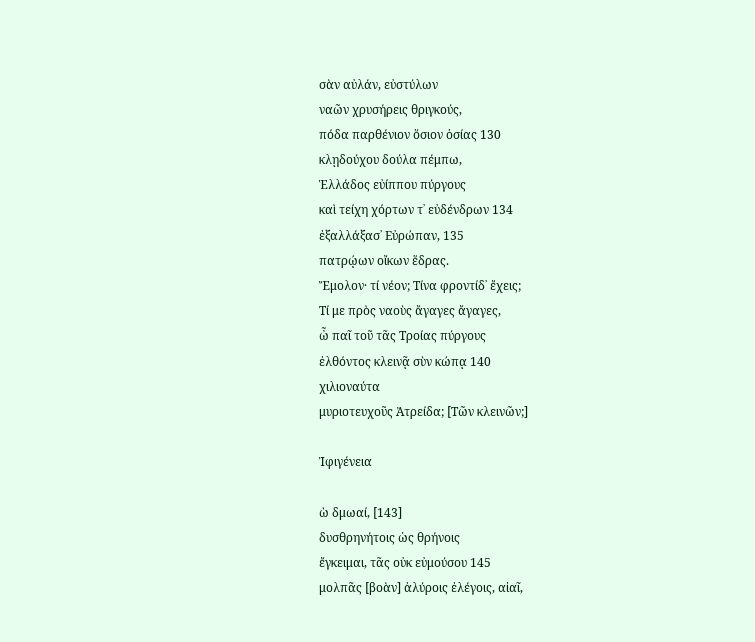σὰν αὐλάν, εὐστύλων
ναῶν χρυσήρεις θριγκούς,
πόδα παρθένιον ὅσιον ὁσίας 130
κλῃδούχου δούλα πέμπω,
Ἑλλάδος εὐίππου πύργους
καὶ τείχη χόρτων τ᾽ εὐδένδρων 134
ἐξαλλάξασ᾽ Εὐρώπαν, 135
πατρῴων οἴκων ἕδρας.
Ἔμολον· τί νέον; Τίνα φροντίδ᾽ ἔχεις;
Τί με πρὸς ναοὺς ἄγαγες ἄγαγες,
ὦ παῖ τοῦ τᾶς Τροίας πύργους
ἐλθόντος κλεινᾷ σὺν κώπᾳ 140
χιλιοναύτα
μυριοτευχοῦς Ἀτρείδα; [Τῶν κλεινῶν;]

Ἰφιγένεια

ὼ δμωαί, [143]
δυσθρηνήτοις ὡς θρήνοις
ἔγκειμαι, τᾶς οὐκ εὐμούσου 145
μολπᾶς [βοὰν] ἀλύροις ἐλέγοις, αἰαῖ,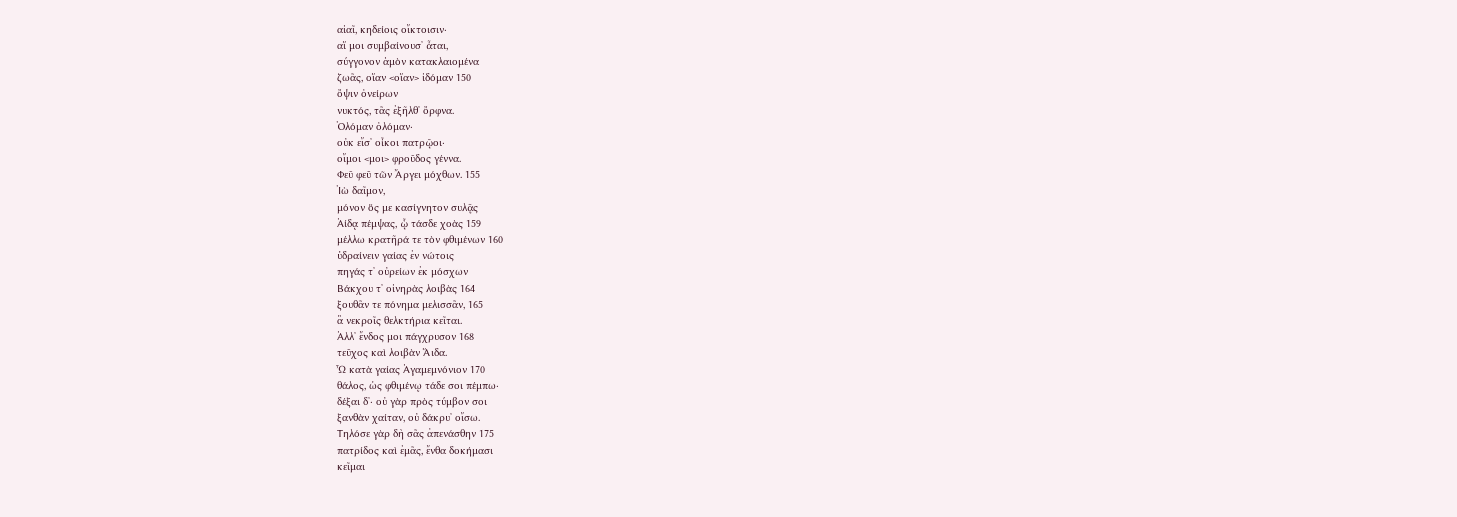αἰαῖ, κηδείοις οἴκτοισιν·
αἵ μοι συμβαίνουσ᾽ ἆται,
σύγγονον ἁμὸν κατακλαιομένα
ζωᾶς, οἵαν <οἵαν> ἰδόμαν 150
ὄψιν ὀνείρων
νυκτός, τᾶς ἐξῆλθ᾽ ὄρφνα.
Ὀλόμαν ὀλόμαν·
οὐκ εἴσ᾽ οἶκοι πατρῷοι·
οἴμοι <μοι> φροῦδος γέννα.
Φεῦ φεῦ τῶν Ἄργει μόχθων. 155
Ἰὼ δαῖμον,
μόνον ὅς με κασίγνητον συλᾷς
Ἀίδᾳ πέμψας, ᾧ τάσδε χοὰς 159
μέλλω κρατῆρά τε τὸν φθιμένων 160
ὑδραίνειν γαίας ἐν νώτοις
πηγάς τ᾽ οὐρείων ἐκ μόσχων
Βάκχου τ᾽ οἰνηρὰς λοιβὰς 164
ξουθᾶν τε πόνημα μελισσᾶν, 165
ἃ νεκροῖς θελκτήρια κεῖται.
Ἀλλ᾽ ἔνδος μοι πάγχρυσον 168
τεῦχος καὶ λοιβὰν Ἅιδα.
Ὦ κατὰ γαίας Ἀγαμεμνόνιον 170
θάλος, ὡς φθιμένῳ τάδε σοι πέμπω·
δέξαι δ᾽· οὐ γὰρ πρὸς τύμβον σοι
ξανθὰν χαίταν, οὐ δάκρυ᾽ οἴσω.
Τηλόσε γὰρ δὴ σᾶς ἀπενάσθην 175
πατρίδος καὶ ἐμᾶς, ἔνθα δοκήμασι
κεῖμαι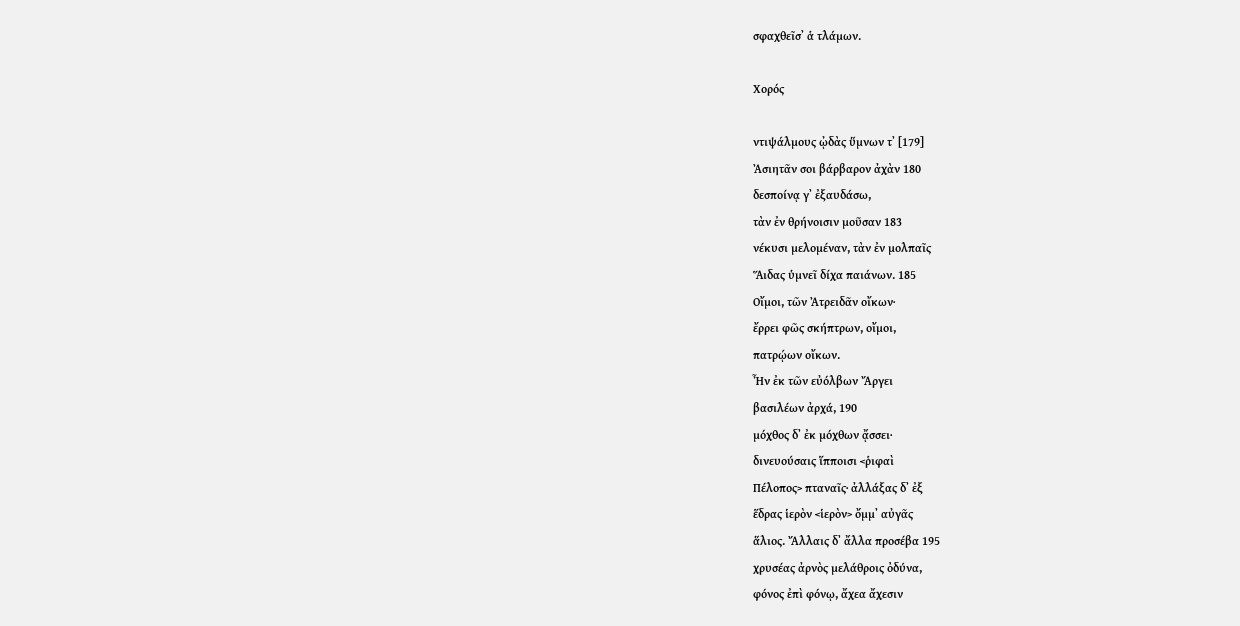σφαχθεῖσ᾽ ἁ τλάμων.

Χορός

ντιψάλμους ᾠδὰς ὕμνων τ᾽ [179]
Ἀσιητᾶν σοι βάρβαρον ἀχὰν 180
δεσποίνᾳ γ᾽ ἐξαυδάσω,
τὰν ἐν θρήνοισιν μοῦσαν 183
νέκυσι μελομέναν, τὰν ἐν μολπαῖς
Ἅιδας ὑμνεῖ δίχα παιάνων. 185
Οἴμοι, τῶν Ἀτρειδᾶν οἴκων·
ἔρρει φῶς σκήπτρων, οἴμοι,
πατρῴων οἴκων.
Ἦν ἐκ τῶν εὐόλβων Ἄργει
βασιλέων ἀρχά, 190
μόχθος δ᾽ ἐκ μόχθων ᾄσσει·
δινευούσαις ἵπποισι <ῥιφαὶ
Πέλοπος> πταναῖς· ἀλλάξας δ᾽ ἐξ
ἕδρας ἱερὸν <ἱερὸν> ὄμμ᾽ αὐγᾶς
ἅλιος. Ἄλλαις δ᾽ ἄλλα προσέβα 195
χρυσέας ἀρνὸς μελάθροις ὀδύνα,
φόνος ἐπὶ φόνῳ, ἄχεα ἄχεσιν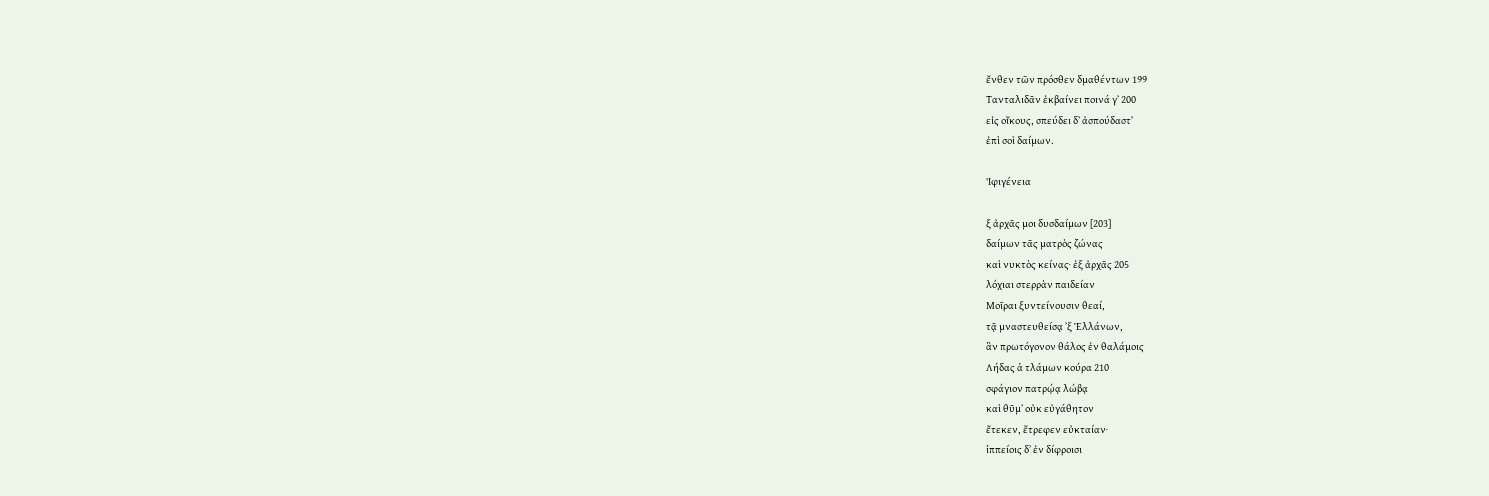ἔνθεν τῶν πρόσθεν δμαθέντων 199
Τανταλιδᾶν ἐκβαίνει ποινά γ᾽ 200
εἰς οἴκους, σπεύδει δ᾽ ἀσπούδαστ᾽
ἐπὶ σοὶ δαίμων.

Ἰφιγένεια

ξ ἀρχᾶς μοι δυσδαίμων [203]
δαίμων τᾶς ματρὸς ζώνας
καὶ νυκτὸς κείνας· ἐξ ἀρχᾶς 205
λόχιαι στερρὰν παιδείαν
Μοῖραι ξυντείνουσιν θεαί,
τᾷ μναστευθείσᾳ ᾽ξ Ἑλλάνων,
ἃν πρωτόγονον θάλος ἐν θαλάμοις
Λήδας ἁ τλάμων κούρα 210
σφάγιον πατρῴᾳ λώβᾳ
καὶ θῦμ᾽ οὐκ εὐγάθητον
ἔτεκεν, ἔτρεφεν εὐκταίαν·
ἱππείοις δ᾽ ἐν δίφροισι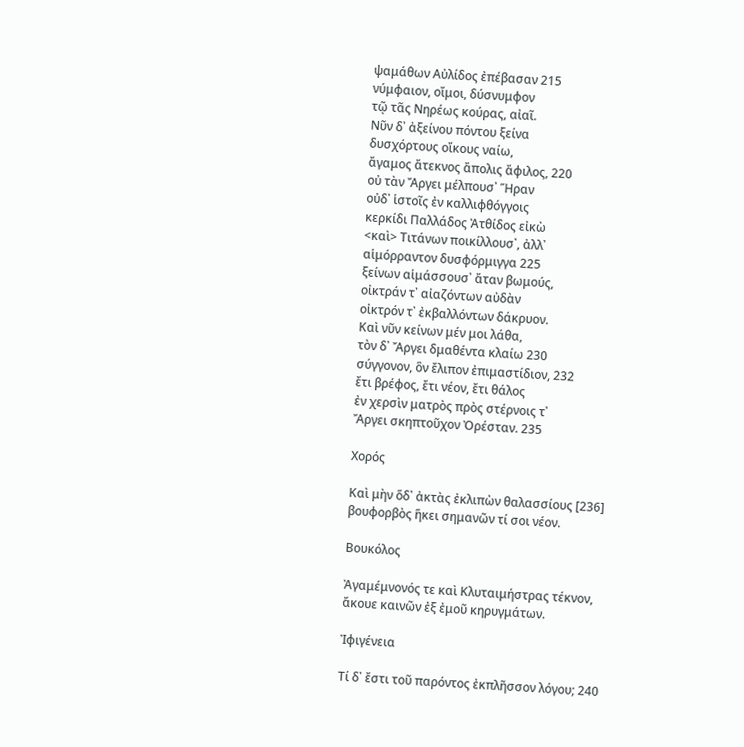ψαμάθων Αὐλίδος ἐπέβασαν 215
νύμφαιον, οἴμοι, δύσνυμφον
τῷ τᾶς Νηρέως κούρας, αἰαῖ.
Νῦν δ᾽ ἀξείνου πόντου ξείνα
δυσχόρτους οἴκους ναίω,
ἄγαμος ἄτεκνος ἄπολις ἄφιλος, 220
οὐ τὰν Ἄργει μέλπουσ᾽ Ἥραν
οὐδ᾽ ἱστοῖς ἐν καλλιφθόγγοις
κερκίδι Παλλάδος Ἀτθίδος εἰκὼ
<καὶ> Τιτάνων ποικίλλουσ᾽, ἀλλ᾽
αἱμόρραντον δυσφόρμιγγα 225
ξείνων αἱμάσσουσ᾽ ἄταν βωμούς,
οἰκτράν τ᾽ αἰαζόντων αὐδὰν
οἰκτρόν τ᾽ ἐκβαλλόντων δάκρυον.
Καὶ νῦν κείνων μέν μοι λάθα,
τὸν δ᾽ Ἄργει δμαθέντα κλαίω 230
σύγγονον, ὃν ἔλιπον ἐπιμαστίδιον, 232
ἔτι βρέφος, ἔτι νέον, ἔτι θάλος
ἐν χερσὶν ματρὸς πρὸς στέρνοις τ᾽
Ἄργει σκηπτοῦχον Ὀρέσταν. 235

Χορός

Καὶ μὴν ὅδ᾽ ἀκτὰς ἐκλιπὼν θαλασσίους [236]
βουφορβὸς ἥκει σημανῶν τί σοι νέον.

Βουκόλος

Ἀγαμέμνονός τε καὶ Κλυταιμήστρας τέκνον,
ἄκουε καινῶν ἐξ ἐμοῦ κηρυγμάτων.

Ἰφιγένεια

Τί δ᾽ ἔστι τοῦ παρόντος ἐκπλῆσσον λόγου; 240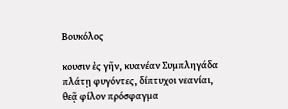Βουκόλος

κουσιν ἐς γῆν, κυανέαν Συμπληγάδα
πλάτῃ φυγόντες, δίπτυχοι νεανίαι,
θεᾷ φίλον πρόσφαγμα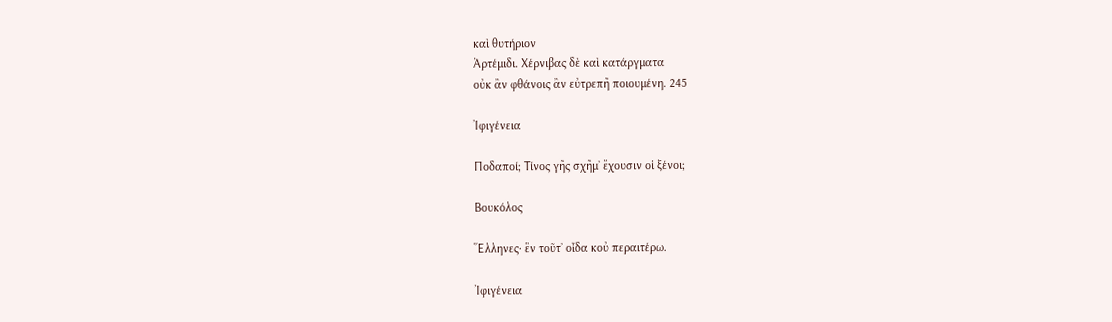καὶ θυτήριον
Ἀρτέμιδι. Χέρνιβας δὲ καὶ κατάργματα
οὐκ ἂν φθάνοις ἂν εὐτρεπῆ ποιουμένη. 245

Ἰφιγένεια

Ποδαποί; Τίνος γῆς σχῆμ᾽ ἔχουσιν οἱ ξένοι;

Βουκόλος

Ἕλληνες· ἓν τοῦτ᾽ οἶδα κοὐ περαιτέρω.

Ἰφιγένεια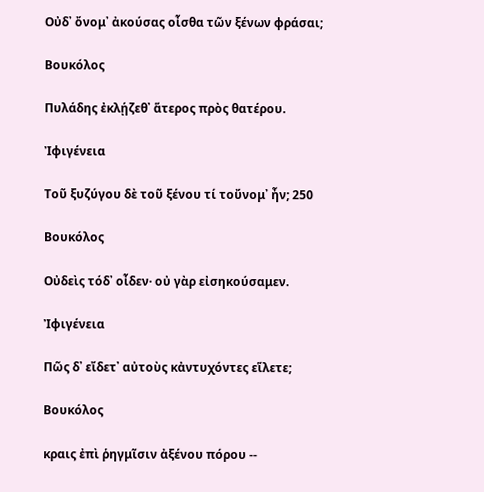Οὐδ᾽ ὄνομ᾽ ἀκούσας οἶσθα τῶν ξένων φράσαι;

Βουκόλος

Πυλάδης ἐκλῄζεθ᾽ ἅτερος πρὸς θατέρου.

Ἰφιγένεια

Τοῦ ξυζύγου δὲ τοῦ ξένου τί τοὔνομ᾽ ἦν; 250

Βουκόλος

Οὐδεὶς τόδ᾽ οἶδεν· οὐ γὰρ εἰσηκούσαμεν.

Ἰφιγένεια

Πῶς δ᾽ εἴδετ᾽ αὐτοὺς κἀντυχόντες εἵλετε;

Βουκόλος

κραις ἐπὶ ῥηγμῖσιν ἀξένου πόρου --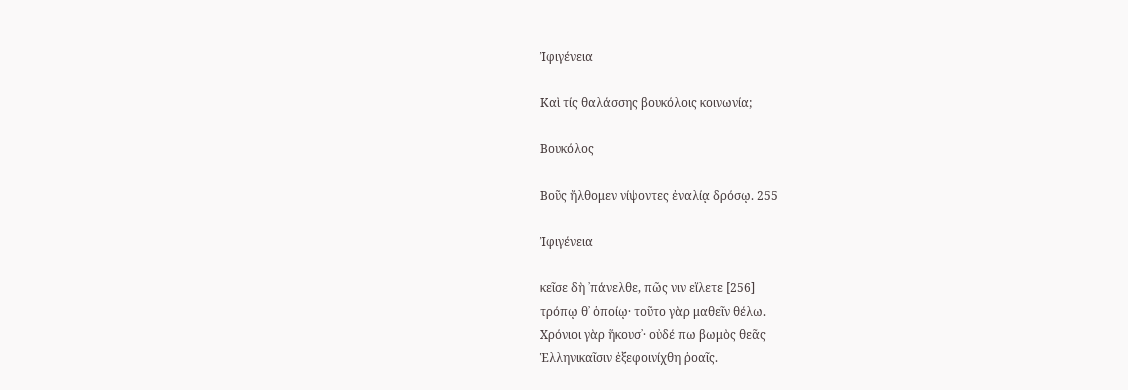Ἰφιγένεια

Καὶ τίς θαλάσσης βουκόλοις κοινωνία;

Βουκόλος

Βοῦς ἤλθομεν νίψοντες ἐναλίᾳ δρόσῳ. 255

Ἰφιγένεια

κεῖσε δὴ ᾽πάνελθε, πῶς νιν εἵλετε [256]
τρόπῳ θ᾽ ὁποίῳ· τοῦτο γὰρ μαθεῖν θέλω.
Χρόνιοι γὰρ ἥκουσ᾽· οὐδέ πω βωμὸς θεᾶς
Ἑλληνικαῖσιν ἐξεφοινίχθη ῥοαῖς.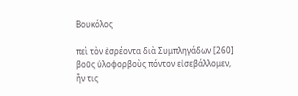Βουκόλος

πεὶ τὸν ἐσρέοντα διὰ Συμπληγάδων [260]
βοῦς ὑλοφορβοὺς πόντον εἰσεβάλλομεν,
ἦν τις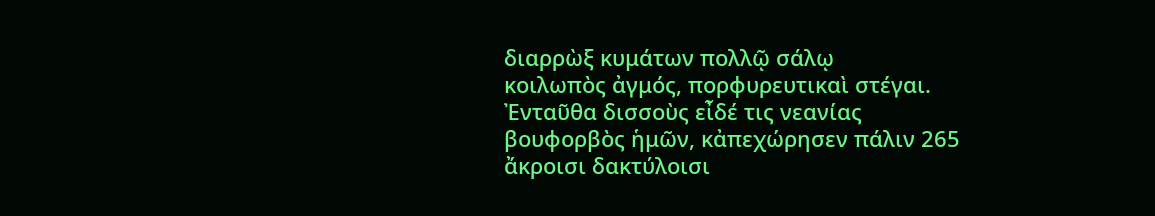διαρρὼξ κυμάτων πολλῷ σάλῳ
κοιλωπὸς ἀγμός, πορφυρευτικαὶ στέγαι.
Ἐνταῦθα δισσοὺς εἶδέ τις νεανίας
βουφορβὸς ἡμῶν, κἀπεχώρησεν πάλιν 265
ἄκροισι δακτύλοισι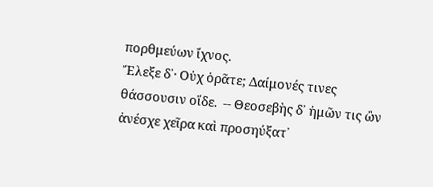πορθμεύων ἴχνος.
Ἔλεξε δ᾽· Οὐχ ὁρᾶτε; Δαίμονές τινες
θάσσουσιν οἵδε.  -- Θεοσεβὴς δ᾽ ἡμῶν τις ὢν
ἀνέσχε χεῖρα καὶ προσηύξατ᾽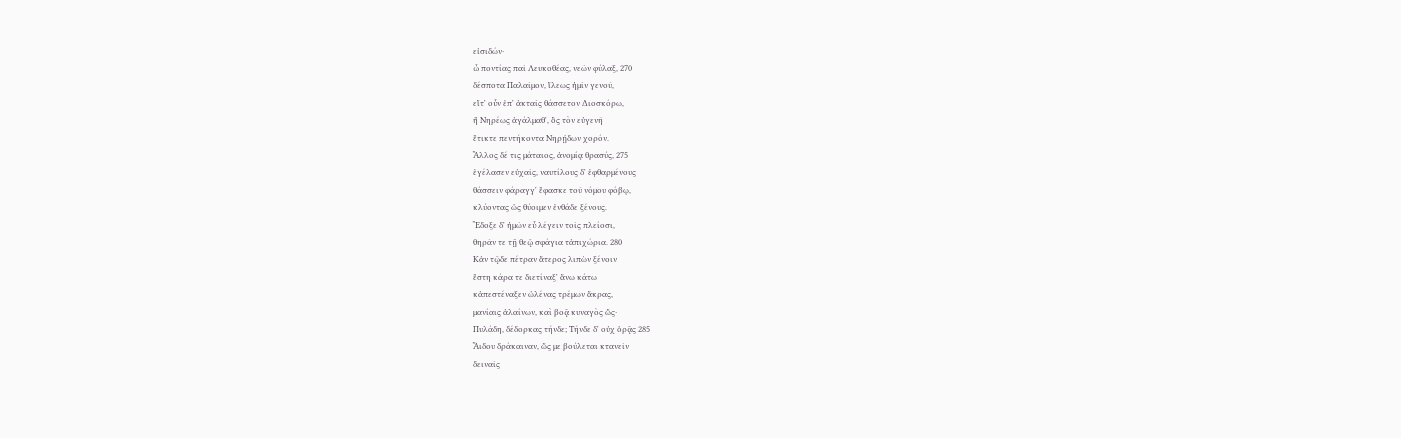εἰσιδών·
ὦ ποντίας παῖ Λευκοθέας, νεῶν φύλαξ, 270
δέσποτα Παλαῖμον, ἵλεως ἡμῖν γενοῦ,
εἴτ᾽ οὖν ἐπ᾽ ἀκταῖς θάσσετον Διοσκόρω,
ἢ Νηρέως ἀγάλμαθ᾽, ὃς τὸν εὐγενῆ
ἔτικτε πεντήκοντα Νηρῄδων χορόν.
Ἄλλος δέ τις μάταιος, ἀνομίᾳ θρασύς, 275
ἐγέλασεν εὐχαῖς, ναυτίλους δ᾽ ἐφθαρμένους
θάσσειν φάραγγ᾽ ἔφασκε τοῦ νόμου φόβῳ,
κλύοντας ὡς θύοιμεν ἐνθάδε ξένους.
Ἔδοξε δ᾽ ἡμῶν εὖ λέγειν τοῖς πλείοσι,
θηρᾶν τε τῇ θεῷ σφάγια τἀπιχώρια. 280
Κἀν τῷδε πέτραν ἅτερος λιπὼν ξένοιν
ἔστη κάρα τε διετίναξ᾽ ἄνω κάτω
κἀπεστέναξεν ὠλένας τρέμων ἄκρας,
μανίαις ἀλαίνων, καὶ βοᾷ κυναγὸς ὥς·
Πυλάδη, δέδορκας τήνδε; Τήνδε δ᾽ οὐχ ὁρᾷς 285
Ἅιδου δράκαιναν, ὥς με βούλεται κτανεῖν
δειναῖς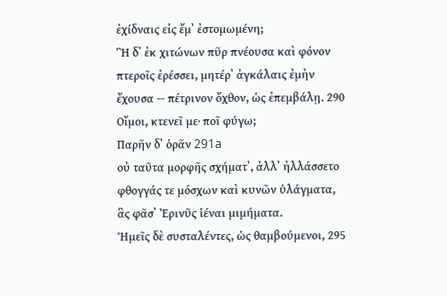ἐχίδναις εἰς ἔμ᾽ ἐστομωμένη;
Ἣ δ᾽ ἐκ χιτώνων πῦρ πνέουσα καὶ φόνον
πτεροῖς ἐρέσσει, μητέρ᾽ ἀγκάλαις ἐμὴν
ἔχουσα -- πέτρινον ὄχθον, ὡς ἐπεμβάλῃ. 290
Οἴμοι, κτενεῖ με· ποῖ φύγω;
Παρῆν δ᾽ ὁρᾶν 291a
οὐ ταῦτα μορφῆς σχήματ᾽, ἀλλ᾽ ἠλλάσσετο
φθογγάς τε μόσχων καὶ κυνῶν ὑλάγματα,
ἃς φᾶσ᾽ Ἐρινῦς ἱέναι μιμήματα.
Ἡμεῖς δὲ συσταλέντες, ὡς θαμβούμενοι, 295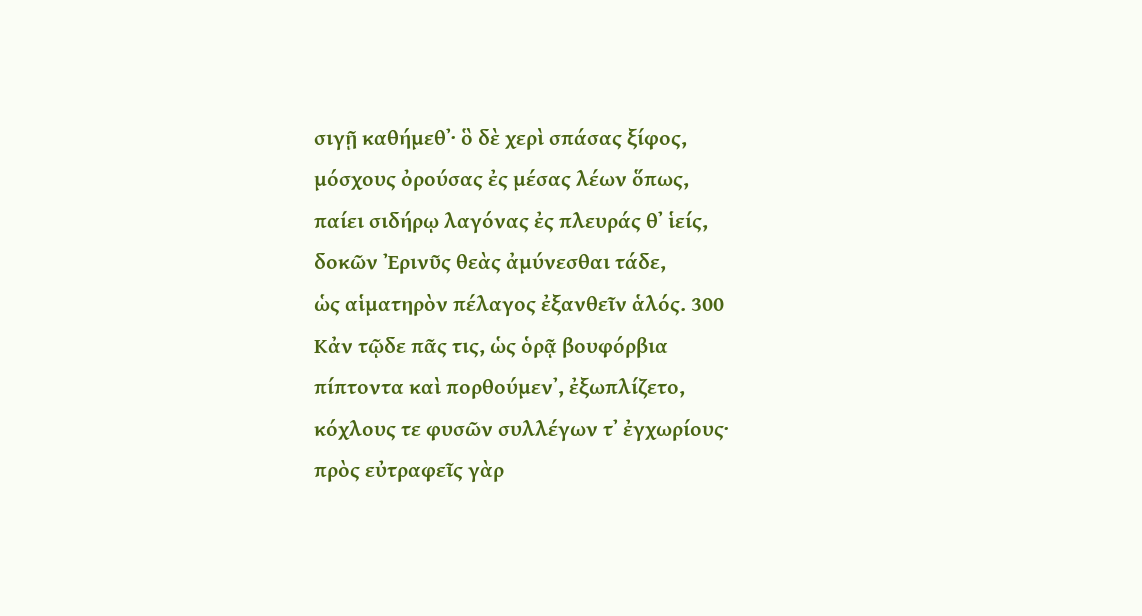σιγῇ καθήμεθ᾽· ὃ δὲ χερὶ σπάσας ξίφος,
μόσχους ὀρούσας ἐς μέσας λέων ὅπως,
παίει σιδήρῳ λαγόνας ἐς πλευράς θ᾽ ἱείς,
δοκῶν Ἐρινῦς θεὰς ἀμύνεσθαι τάδε,
ὡς αἱματηρὸν πέλαγος ἐξανθεῖν ἁλός. 300
Κἀν τῷδε πᾶς τις, ὡς ὁρᾷ βουφόρβια
πίπτοντα καὶ πορθούμεν᾽, ἐξωπλίζετο,
κόχλους τε φυσῶν συλλέγων τ᾽ ἐγχωρίους·
πρὸς εὐτραφεῖς γὰρ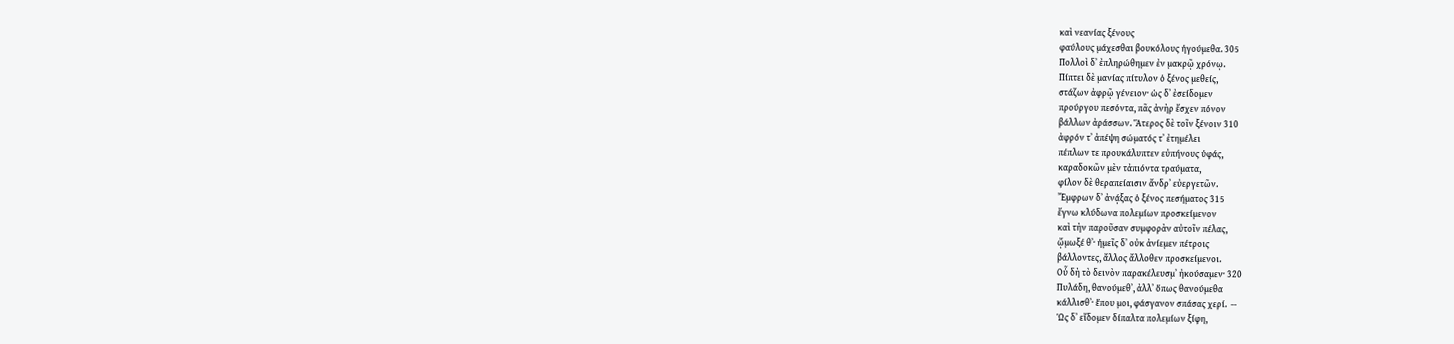καὶ νεανίας ξένους
φαύλους μάχεσθαι βουκόλους ἡγούμεθα. 305
Πολλοὶ δ᾽ ἐπληρώθημεν ἐν μακρῷ χρόνῳ.
Πίπτει δὲ μανίας πίτυλον ὁ ξένος μεθείς,
στάζων ἀφρῷ γένειον· ὡς δ᾽ ἐσείδομεν
προύργου πεσόντα, πᾶς ἀνὴρ ἔσχεν πόνον
βάλλων ἀράσσων. Ἅτερος δὲ τοῖν ξένοιν 310
ἀφρόν τ᾽ ἀπέψη σώματός τ᾽ ἐτημέλει
πέπλων τε προυκάλυπτεν εὐπήνους ὑφάς,
καραδοκῶν μὲν τἀπιόντα τραύματα,
φίλον δὲ θεραπείαισιν ἄνδρ᾽ εὐεργετῶν.
Ἔμφρων δ᾽ ἀνᾴξας ὁ ξένος πεσήματος 315
ἔγνω κλύδωνα πολεμίων προσκείμενον
καὶ τὴν παροῦσαν συμφορὰν αὐτοῖν πέλας,
ᾤμωξέ θ᾽· ἡμεῖς δ᾽ οὐκ ἀνίεμεν πέτροις
βάλλοντες, ἄλλος ἄλλοθεν προσκείμενοι.
Οὗ δὴ τὸ δεινὸν παρακέλευσμ᾽ ἠκούσαμεν· 320
Πυλάδη, θανούμεθ᾽, ἀλλ᾽ ὅπως θανούμεθα
κάλλισθ᾽· ἕπου μοι, φάσγανον σπάσας χερί.  --
Ὡς δ᾽ εἴδομεν δίπαλτα πολεμίων ξίφη,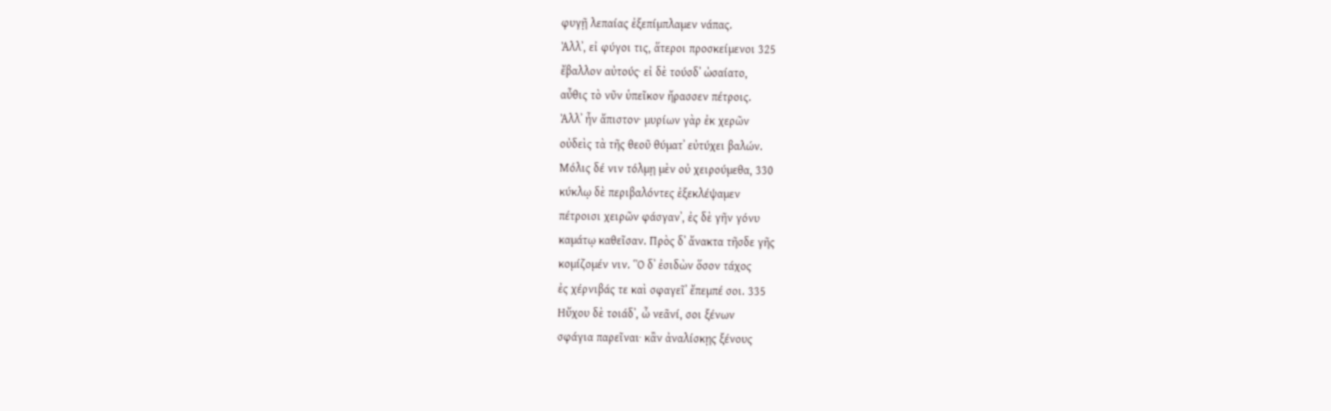φυγῇ λεπαίας ἐξεπίμπλαμεν νάπας.
Ἀλλ᾽, εἰ φύγοι τις, ἅτεροι προσκείμενοι 325
ἔβαλλον αὐτούς· εἰ δὲ τούσδ᾽ ὠσαίατο,
αὖθις τὸ νῦν ὑπεῖκον ἤρασσεν πέτροις.
Ἀλλ᾽ ἦν ἄπιστον· μυρίων γὰρ ἐκ χερῶν
οὐδεὶς τὰ τῆς θεοῦ θύματ᾽ εὐτύχει βαλών.
Μόλις δέ νιν τόλμῃ μὲν οὐ χειρούμεθα, 330
κύκλῳ δὲ περιβαλόντες ἐξεκλέψαμεν
πέτροισι χειρῶν φάσγαν᾽, ἐς δὲ γῆν γόνυ
καμάτῳ καθεῖσαν. Πρὸς δ᾽ ἄνακτα τῆσδε γῆς
κομίζομέν νιν. Ὃ δ᾽ ἐσιδὼν ὅσον τάχος
ἐς χέρνιβάς τε καὶ σφαγεῖ᾽ ἔπεμπέ σοι. 335
Ηὔχου δὲ τοιάδ᾽, ὦ νεᾶνί, σοι ξένων
σφάγια παρεῖναι· κἂν ἀναλίσκῃς ξένους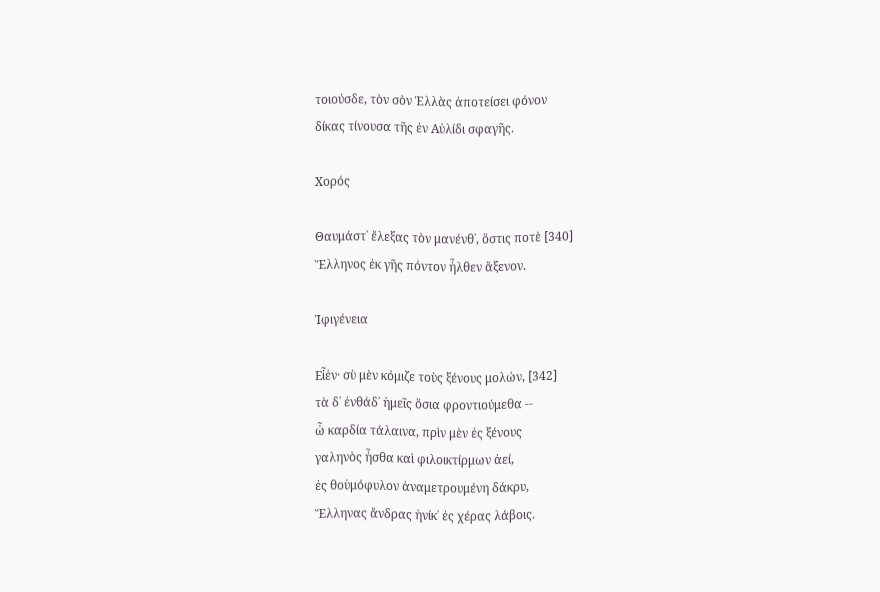τοιούσδε, τὸν σὸν Ἑλλὰς ἀποτείσει φόνον
δίκας τίνουσα τῆς ἐν Αὐλίδι σφαγῆς.

Χορός

Θαυμάστ᾽ ἔλεξας τὸν μανένθ᾽, ὅστις ποτὲ [340]
Ἕλληνος ἐκ γῆς πόντον ἦλθεν ἄξενον.

Ἰφιγένεια

Εἶἑν· σὺ μὲν κόμιζε τοὺς ξένους μολών, [342]
τὰ δ᾽ ἐνθάδ᾽ ἡμεῖς ὅσια φροντιούμεθα --
ὦ καρδία τάλαινα, πρὶν μὲν ἐς ξένους
γαληνὸς ἦσθα καὶ φιλοικτίρμων ἀεί,
ἐς θοὑμόφυλον ἀναμετρουμένη δάκρυ,
Ἕλληνας ἄνδρας ἡνίκ᾽ ἐς χέρας λάβοις.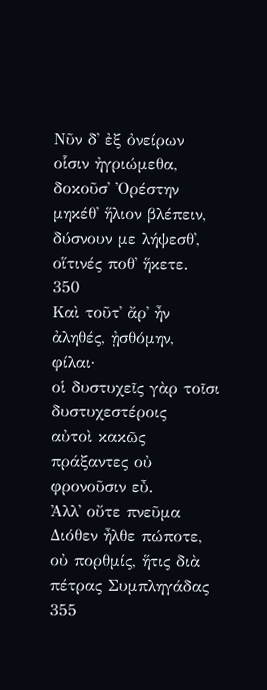Νῦν δ᾽ ἐξ ὀνείρων οἷσιν ἠγριώμεθα,
δοκοῦσ᾽ Ὀρέστην μηκέθ᾽ ἥλιον βλέπειν,
δύσνουν με λήψεσθ᾽, οἵτινές ποθ᾽ ἥκετε. 350
Καὶ τοῦτ᾽ ἄρ᾽ ἦν ἀληθές, ᾐσθόμην, φίλαι·
οἱ δυστυχεῖς γὰρ τοῖσι δυστυχεστέροις
αὐτοὶ κακῶς πράξαντες οὐ φρονοῦσιν εὖ.
Ἀλλ᾽ οὔτε πνεῦμα Διόθεν ἦλθε πώποτε,
οὐ πορθμίς, ἥτις διὰ πέτρας Συμπληγάδας 355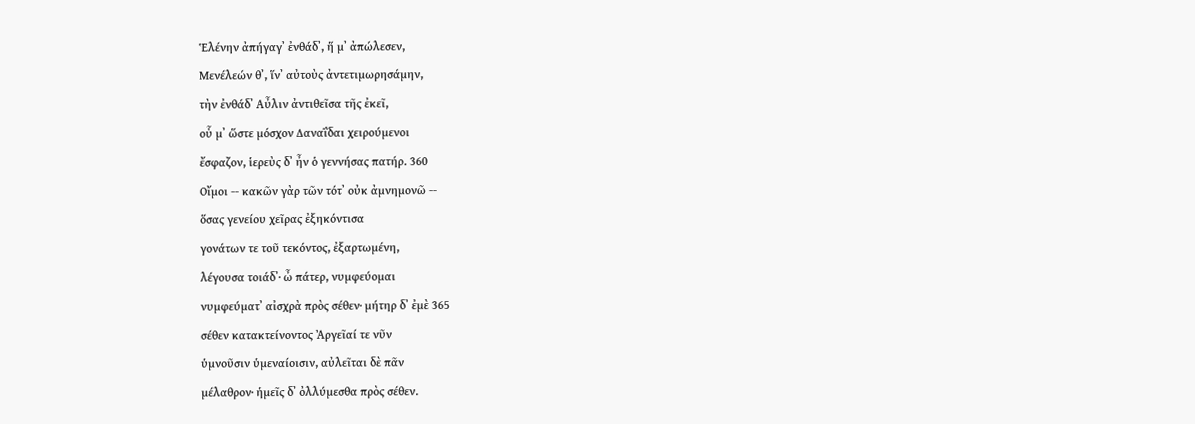Ἑλένην ἀπήγαγ᾽ ἐνθάδ᾽, ἥ μ᾽ ἀπώλεσεν,
Μενέλεών θ᾽, ἵν᾽ αὐτοὺς ἀντετιμωρησάμην,
τὴν ἐνθάδ᾽ Αὖλιν ἀντιθεῖσα τῆς ἐκεῖ,
οὗ μ᾽ ὥστε μόσχον Δαναΐδαι χειρούμενοι
ἔσφαζον, ἱερεὺς δ᾽ ἦν ὁ γεννήσας πατήρ. 360
Οἴμοι -- κακῶν γὰρ τῶν τότ᾽ οὐκ ἀμνημονῶ --
ὅσας γενείου χεῖρας ἐξηκόντισα
γονάτων τε τοῦ τεκόντος, ἐξαρτωμένη,
λέγουσα τοιάδ᾽· ὦ πάτερ, νυμφεύομαι
νυμφεύματ᾽ αἰσχρὰ πρὸς σέθεν· μήτηρ δ᾽ ἐμὲ 365
σέθεν κατακτείνοντος Ἀργεῖαί τε νῦν
ὑμνοῦσιν ὑμεναίοισιν, αὐλεῖται δὲ πᾶν
μέλαθρον· ἡμεῖς δ᾽ ὀλλύμεσθα πρὸς σέθεν.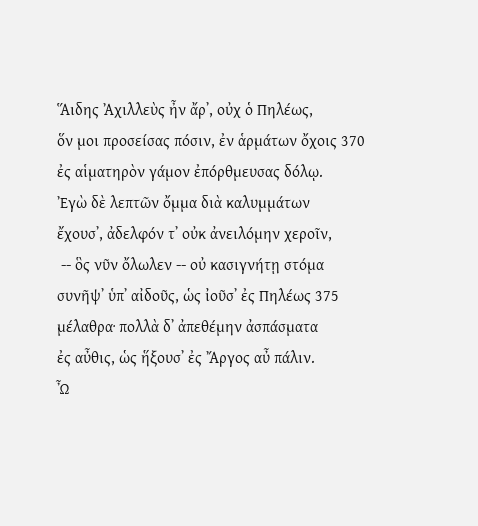Ἅιδης Ἀχιλλεὺς ἦν ἄρ᾽, οὐχ ὁ Πηλέως,
ὅν μοι προσείσας πόσιν, ἐν ἁρμάτων ὄχοις 370
ἐς αἱματηρὸν γάμον ἐπόρθμευσας δόλῳ.
Ἐγὼ δὲ λεπτῶν ὄμμα διὰ καλυμμάτων
ἔχουσ᾽, ἀδελφόν τ᾽ οὐκ ἀνειλόμην χεροῖν,
 -- ὃς νῦν ὄλωλεν -- οὐ κασιγνήτῃ στόμα
συνῆψ᾽ ὑπ᾽ αἰδοῦς, ὡς ἰοῦσ᾽ ἐς Πηλέως 375
μέλαθρα· πολλὰ δ᾽ ἀπεθέμην ἀσπάσματα
ἐς αὖθις, ὡς ἥξουσ᾽ ἐς Ἄργος αὖ πάλιν.
Ὦ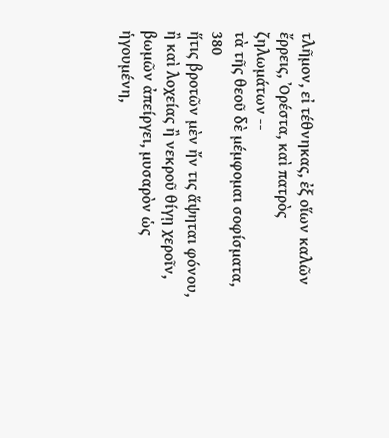τλῆμον, εἰ τέθνηκας, ἐξ οἵων καλῶν
ἔρρεις, Ὀρέστα, καὶ πατρὸς ζηλωμάτων --
τὰ τῆς θεοῦ δὲ μέμφομαι σοφίσματα, 380
ἥτις βροτῶν μὲν ἤν τις ἅψηται φόνου,
ἢ καὶ λοχείας ἢ νεκροῦ θίγῃ χεροῖν,
βωμῶν ἀπείργει, μυσαρὸν ὡς ἡγουμένη,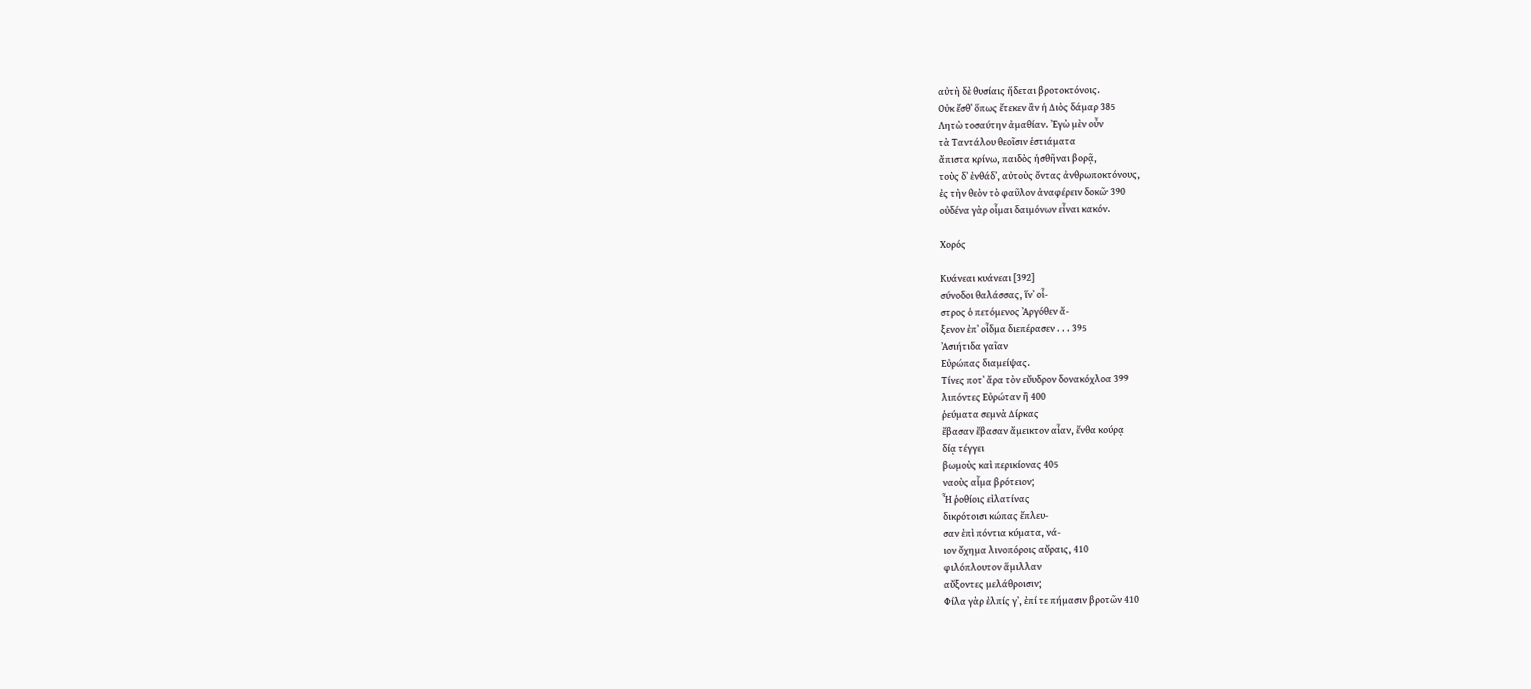αὐτὴ δὲ θυσίαις ἥδεται βροτοκτόνοις.
Οὐκ ἔσθ᾽ ὅπως ἔτεκεν ἂν ἡ Διὸς δάμαρ 385
Λητὼ τοσαύτην ἀμαθίαν. Ἐγὼ μὲν οὖν
τὰ Ταντάλου θεοῖσιν ἑστιάματα
ἄπιστα κρίνω, παιδὸς ἡσθῆναι βορᾷ,
τοὺς δ᾽ ἐνθάδ᾽, αὐτοὺς ὄντας ἀνθρωποκτόνους,
ἐς τὴν θεὸν τὸ φαῦλον ἀναφέρειν δοκῶ· 390
οὐδένα γὰρ οἶμαι δαιμόνων εἶναι κακόν.

Χορός

Κυάνεαι κυάνεαι [392]
σύνοδοι θαλάσσας, ἵν᾽ οἶ-
στρος ὁ πετόμενος Ἀργόθεν ἄ-
ξενον ἐπ᾽ οἶδμα διεπέρασεν . . . 395
Ἀσιήτιδα γαῖαν
Εὐρώπας διαμείψας.
Τίνες ποτ᾽ ἄρα τὸν εὔυδρον δονακόχλοα 399
λιπόντες Εὐρώταν ἢ 400
ῥεύματα σεμνὰ Δίρκας
ἔβασαν ἔβασαν ἄμεικτον αἶαν, ἔνθα κούρᾳ
δίᾳ τέγγει
βωμοὺς καὶ περικίονας 405
ναοὺς αἷμα βρότειον;
Ἦ ῥοθίοις εἰλατίνας
δικρότοισι κώπας ἔπλευ-
σαν ἐπὶ πόντια κύματα, νά-
ιον ὄχημα λινοπόροις αὔραις, 410
φιλόπλουτον ἅμιλλαν
αὔξοντες μελάθροισιν;
Φίλα γὰρ ἐλπίς γ᾽, ἐπί τε πήμασιν βροτῶν 410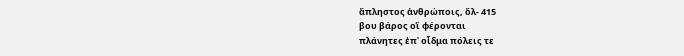ἄπληστος ἀνθρώποις, ὄλ- 415
βου βάρος οἳ φέρονται
πλάνητες ἐπ᾽ οἶδμα πόλεις τε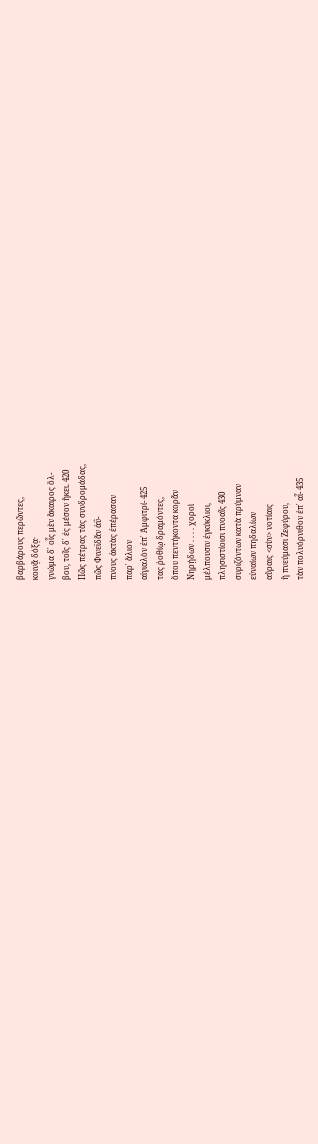βαρβάρους περῶντες,
κοινᾷ δόξᾳ·
γνώμα δ᾽ οἷς μὲν ἄκαιρος ὄλ-
βου, τοῖς δ᾽ ἐς μέσον ἥκει. 420
Πῶς πέτρας τὰς συνδρομάδας,
πῶς Φινεϊδᾶν ἀΰ-
πνους ἀκτὰς ἐπέρασαν
παρ᾽ ἅλιον
αἰγιαλὸν ἐπ᾽ Ἀμφιτρί- 425
τας ῥοθίῳ δραμόντες,
ὅπου πεντήκοντα κορᾶν
Νηρῄδων . . . . χοροὶ
μέλπουσιν ἐγκύκλιοι,
πλησιστίοισι πνοαῖς 430
συριζόντων κατὰ πρύμναν
εὐναίων πηδαλίων
αὔραις <σὺν> νοτίαις
ἢ πνεύμασι Ζεφύρου,
τὰν πολυόρνιθον ἐπ᾽ αἶ- 435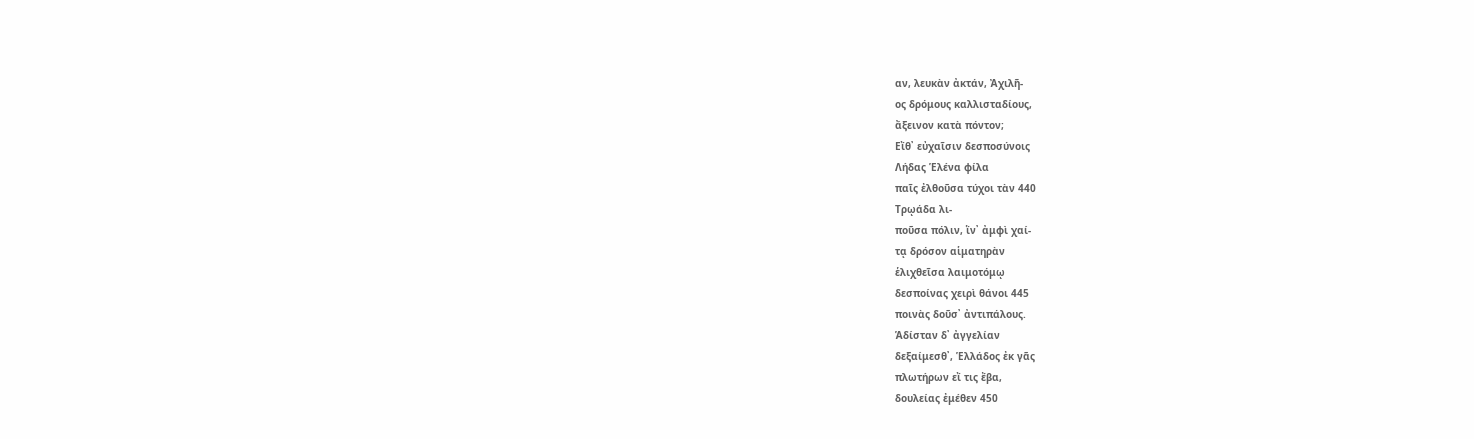αν, λευκὰν ἀκτάν, Ἀχιλῆ-
ος δρόμους καλλισταδίους,
ἄξεινον κατὰ πόντον;
Εἴθ᾽ εὐχαῖσιν δεσποσύνοις
Λήδας Ἑλένα φίλα
παῖς ἐλθοῦσα τύχοι τὰν 440
Τρῳάδα λι-
ποῦσα πόλιν, ἵν᾽ ἀμφὶ χαί-
τᾳ δρόσον αἱματηρὰν
ἑλιχθεῖσα λαιμοτόμῳ
δεσποίνας χειρὶ θάνοι 445
ποινὰς δοῦσ᾽ ἀντιπάλους.
Ἁδίσταν δ᾽ ἀγγελίαν
δεξαίμεσθ᾽, Ἑλλάδος ἐκ γᾶς
πλωτήρων εἴ τις ἔβα,
δουλείας ἐμέθεν 450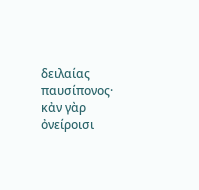δειλαίας παυσίπονος·
κἀν γὰρ ὀνείροισι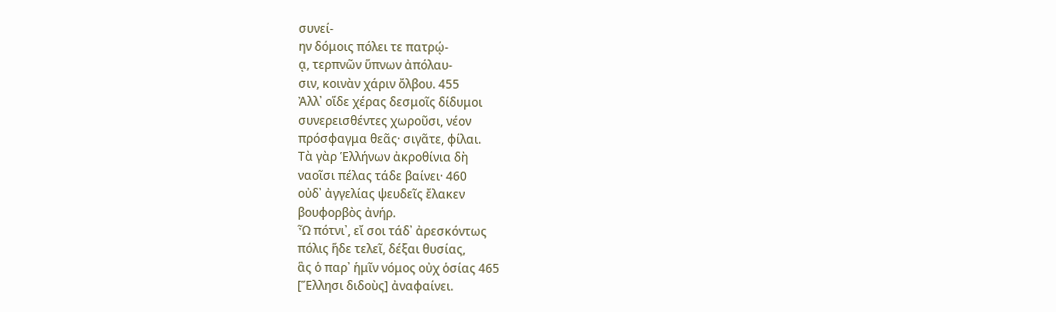συνεί-
ην δόμοις πόλει τε πατρῴ-
ᾳ, τερπνῶν ὕπνων ἀπόλαυ-
σιν, κοινὰν χάριν ὄλβου. 455
Ἀλλ᾽ οἵδε χέρας δεσμοῖς δίδυμοι
συνερεισθέντες χωροῦσι, νέον
πρόσφαγμα θεᾶς· σιγᾶτε, φίλαι.
Τὰ γὰρ Ἑλλήνων ἀκροθίνια δὴ
ναοῖσι πέλας τάδε βαίνει· 460
οὐδ᾽ ἀγγελίας ψευδεῖς ἔλακεν
βουφορβὸς ἀνήρ.
Ὦ πότνι᾽, εἴ σοι τάδ᾽ ἀρεσκόντως
πόλις ἥδε τελεῖ, δέξαι θυσίας,
ἃς ὁ παρ᾽ ἡμῖν νόμος οὐχ ὁσίας 465
[Ἕλλησι διδοὺς] ἀναφαίνει.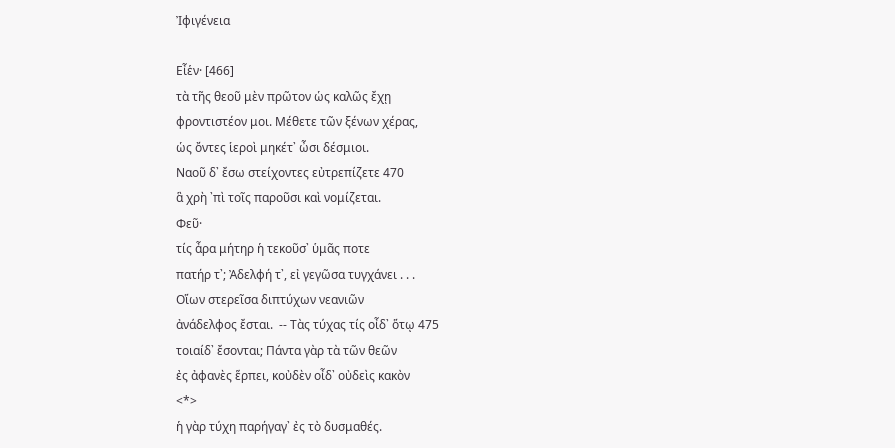Ἰφιγένεια

Εἶἑν· [466]
τὰ τῆς θεοῦ μὲν πρῶτον ὡς καλῶς ἔχῃ
φροντιστέον μοι. Μέθετε τῶν ξένων χέρας,
ὡς ὄντες ἱεροὶ μηκέτ᾽ ὦσι δέσμιοι.
Ναοῦ δ᾽ ἔσω στείχοντες εὐτρεπίζετε 470
ἃ χρὴ ᾽πὶ τοῖς παροῦσι καὶ νομίζεται.
Φεῦ·
τίς ἆρα μήτηρ ἡ τεκοῦσ᾽ ὑμᾶς ποτε
πατήρ τ᾽; Ἀδελφή τ᾽, εἰ γεγῶσα τυγχάνει . . .
Οἵων στερεῖσα διπτύχων νεανιῶν
ἀνάδελφος ἔσται.  -- Τὰς τύχας τίς οἶδ᾽ ὅτῳ 475
τοιαίδ᾽ ἔσονται; Πάντα γὰρ τὰ τῶν θεῶν
ἐς ἀφανὲς ἕρπει, κοὐδὲν οἶδ᾽ οὐδεὶς κακὸν
<*>
ἡ γὰρ τύχη παρήγαγ᾽ ἐς τὸ δυσμαθές.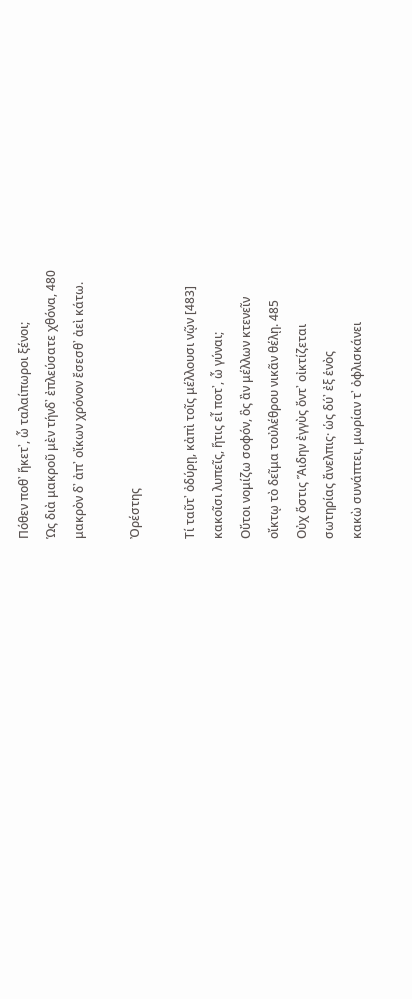Πόθεν ποθ᾽ ἥκετ᾽, ὦ ταλαίπωροι ξένοι;
Ὡς διὰ μακροῦ μὲν τήνδ᾽ ἐπλεύσατε χθόνα, 480
μακρὸν δ᾽ ἀπ᾽ οἴκων χρόνον ἔσεσθ᾽ ἀεὶ κάτω.

Ὀρέστης

Τί ταῦτ᾽ ὀδύρῃ, κἀπὶ τοῖς μέλλουσι νῷν [483]
κακοῖσι λυπεῖς, ἥτις εἶ ποτ᾽, ὦ γύναι;
Οὔτοι νομίζω σοφόν, ὃς ἂν μέλλων κτενεῖν
οἴκτῳ τὸ δεῖμα τοὐλέθρου νικᾶν θέλῃ. 485
Οὐχ ὅστις Ἅιδην ἐγγὺς ὄντ᾽ οἰκτίζεται
σωτηρίας ἄνελπις· ὡς δύ᾽ ἐξ ἑνὸς
κακὼ συνάπτει, μωρίαν τ᾽ ὀφλισκάνει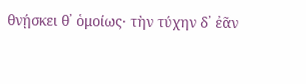θνῄσκει θ᾽ ὁμοίως· τὴν τύχην δ᾽ ἐᾶν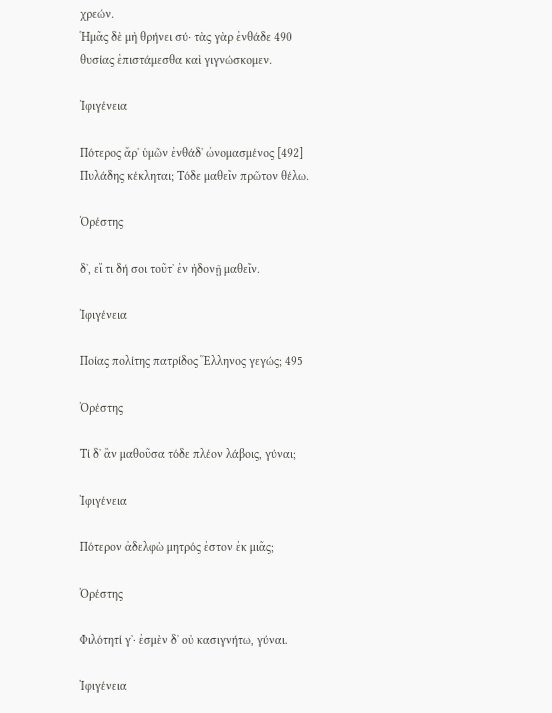χρεών.
Ἡμᾶς δὲ μὴ θρήνει σύ· τὰς γὰρ ἐνθάδε 490
θυσίας ἐπιστάμεσθα καὶ γιγνώσκομεν.

Ἰφιγένεια

Πότερος ἄρ᾽ ὑμῶν ἐνθάδ᾽ ὠνομασμένος [492]
Πυλάδης κέκληται; Τόδε μαθεῖν πρῶτον θέλω.

Ὀρέστης

δ᾽, εἴ τι δή σοι τοῦτ᾽ ἐν ἡδονῇ μαθεῖν.

Ἰφιγένεια

Ποίας πολίτης πατρίδος Ἕλληνος γεγώς; 495

Ὀρέστης

Τί δ᾽ ἂν μαθοῦσα τόδε πλέον λάβοις, γύναι;

Ἰφιγένεια

Πότερον ἀδελφὼ μητρός ἐστον ἐκ μιᾶς;

Ὀρέστης

Φιλότητί γ᾽· ἐσμὲν δ᾽ οὐ κασιγνήτω, γύναι.

Ἰφιγένεια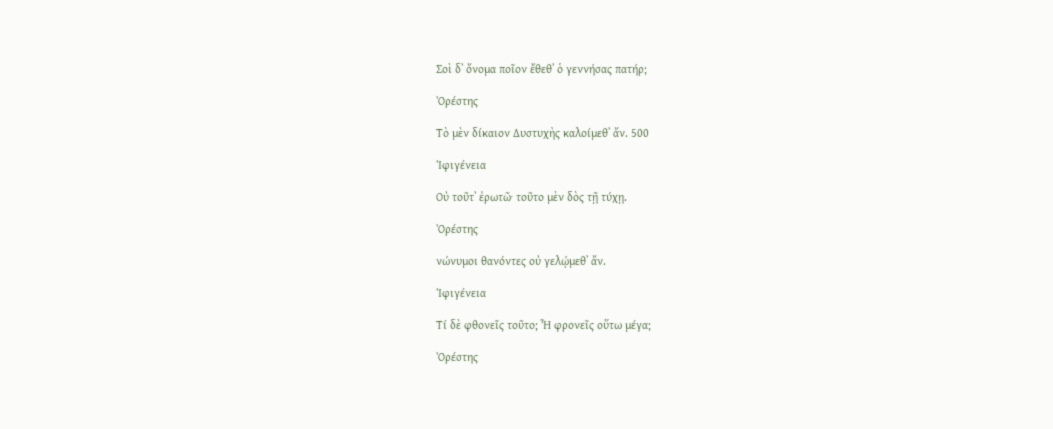Σοὶ δ᾽ ὄνομα ποῖον ἔθεθ᾽ ὁ γεννήσας πατήρ;

Ὀρέστης

Τὸ μὲν δίκαιον Δυστυχὴς καλοίμεθ᾽ ἄν. 500

Ἰφιγένεια

Οὐ τοῦτ᾽ ἐρωτῶ· τοῦτο μὲν δὸς τῇ τύχῃ.

Ὀρέστης

νώνυμοι θανόντες οὐ γελῴμεθ᾽ ἄν.

Ἰφιγένεια

Τί δὲ φθονεῖς τοῦτο; Ἦ φρονεῖς οὕτω μέγα;

Ὀρέστης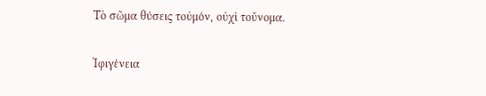Τὸ σῶμα θύσεις τοὐμόν, οὐχὶ τοὔνομα.

Ἰφιγένεια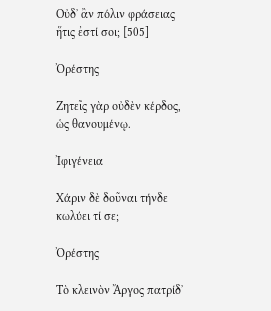Οὐδ᾽ ἂν πόλιν φράσειας ἥτις ἐστί σοι; [505]

Ὀρέστης

Ζητεῖς γὰρ οὐδὲν κέρδος, ὡς θανουμένῳ.

Ἰφιγένεια

Χάριν δὲ δοῦναι τήνδε κωλύει τί σε;

Ὀρέστης

Τὸ κλεινὸν Ἄργος πατρίδ᾽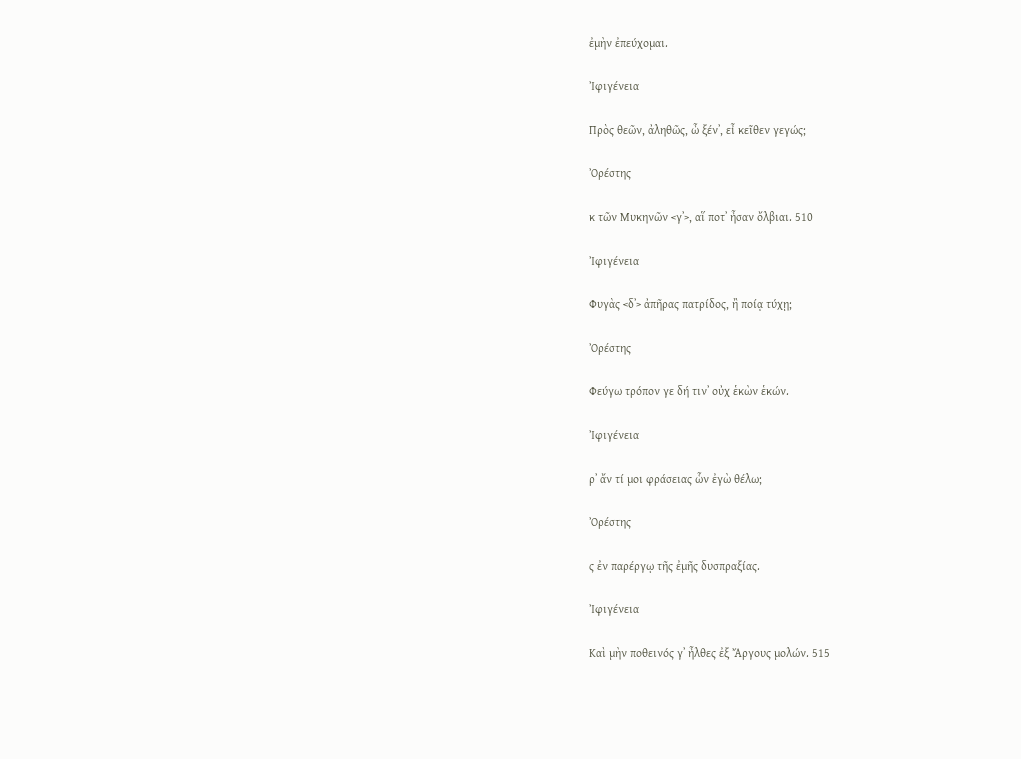ἐμὴν ἐπεύχομαι.

Ἰφιγένεια

Πρὸς θεῶν, ἀληθῶς, ὦ ξέν᾽, εἶ κεῖθεν γεγώς;

Ὀρέστης

κ τῶν Μυκηνῶν <γ᾽>, αἵ ποτ᾽ ἦσαν ὄλβιαι. 510

Ἰφιγένεια

Φυγὰς <δ᾽> ἀπῆρας πατρίδος, ἢ ποίᾳ τύχῃ;

Ὀρέστης

Φεύγω τρόπον γε δή τιν᾽ οὐχ ἑκὼν ἑκών.

Ἰφιγένεια

ρ᾽ ἄν τί μοι φράσειας ὧν ἐγὼ θέλω;

Ὀρέστης

ς ἐν παρέργῳ τῆς ἐμῆς δυσπραξίας.

Ἰφιγένεια

Καὶ μὴν ποθεινός γ᾽ ἦλθες ἐξ Ἄργους μολών. 515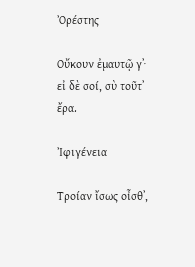Ὀρέστης

Οὔκουν ἐμαυτῷ γ᾽· εἰ δὲ σοί, σὺ τοῦτ᾽ ἔρα.

Ἰφιγένεια

Τροίαν ἴσως οἶσθ᾽,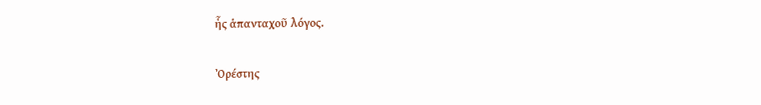ἧς ἁπανταχοῦ λόγος.

Ὀρέστης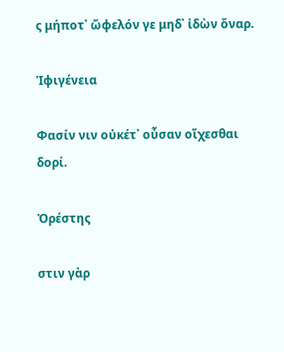ς μήποτ᾽ ὤφελόν γε μηδ᾽ ἰδὼν ὄναρ.

Ἰφιγένεια

Φασίν νιν οὐκέτ᾽ οὖσαν οἴχεσθαι δορί.

Ὀρέστης

στιν γὰρ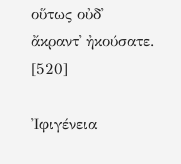οὕτως οὐδ᾽ ἄκραντ᾽ ἠκούσατε. [520]

Ἰφιγένεια